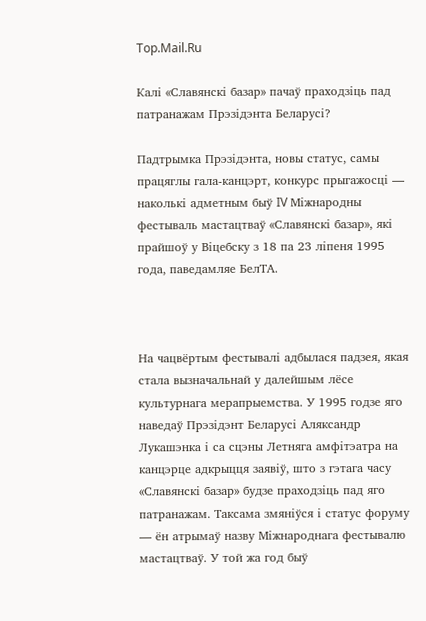Top.Mail.Ru

Калі «Славянскі базар» пачаў праходзіць пад патранажам Прэзідэнта Беларусі?

Падтрымка Прэзідэнта, новы статус, самы працяглы гала-канцэрт, конкурс прыгажосці — наколькі адметным быў IV Міжнародны фестываль мастацтваў «Славянскі базар», які прайшоў у Віцебску з 18 па 23 ліпеня 1995 года, паведамляе БелТА.



На чацвёртым фестывалі адбылася падзея, якая стала вызначальнай у далейшым лёсе культурнага мерапрыемства. У 1995 годзе яго наведаў Прэзідэнт Беларусі Аляксандр Лукашэнка і са сцэны Летняга амфітэатра на канцэрце адкрыцця заявіў, што з гэтага часу «Славянскі базар» будзе праходзіць пад яго патранажам. Таксама змяніўся і статус форуму — ён атрымаў назву Міжнароднага фестывалю мастацтваў. У той жа год быў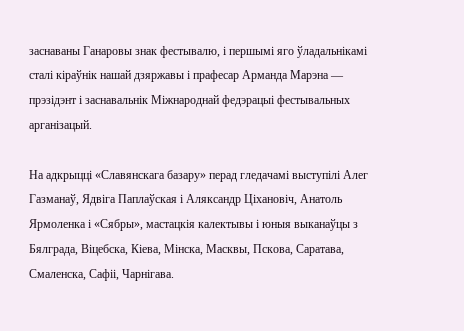заснаваны Ганаровы знак фестывалю, і першымі яго ўладальнікамі сталі кіраўнік нашай дзяржавы і прафесар Арманда Марэна — прэзідэнт і заснавальнік Міжнароднай федэрацыі фестывальных арганізацый.

На адкрыцці «Славянскага базару» перад гледачамі выступілі Алег Газманаў, Ядвіга Паплаўская і Аляксандр Ціхановіч, Анатоль Ярмоленка і «Сябры», мастацкія калектывы і юныя выканаўцы з Бялграда, Віцебска, Кіева, Мінска, Масквы, Пскова, Саратава, Смаленска, Сафіі, Чарнігава.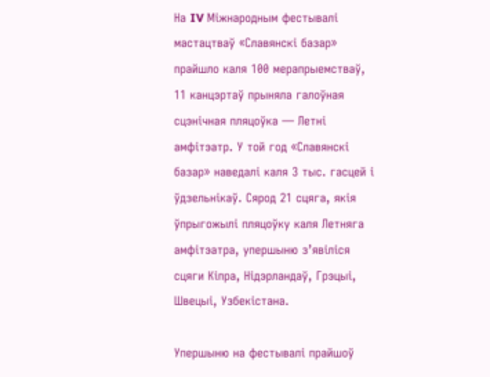На IV Міжнародным фестывалі мастацтваў «Славянскі базар» прайшло каля 100 мерапрыемстваў, 11 канцэртаў прыняла галоўная сцэнічная пляцоўка — Летні амфітэатр. У той год «Славянскі базар» наведалі каля 3 тыс. гасцей і ўдзельнікаў. Сярод 21 сцяга, якія ўпрыгожылі пляцоўку каля Летняга амфітэатра, упершыню з’явіліся сцяги Кіпра, Нідэрландаў, Грэцыі, Швецыі, Узбекістана.

Упершыню на фестывалі прайшоў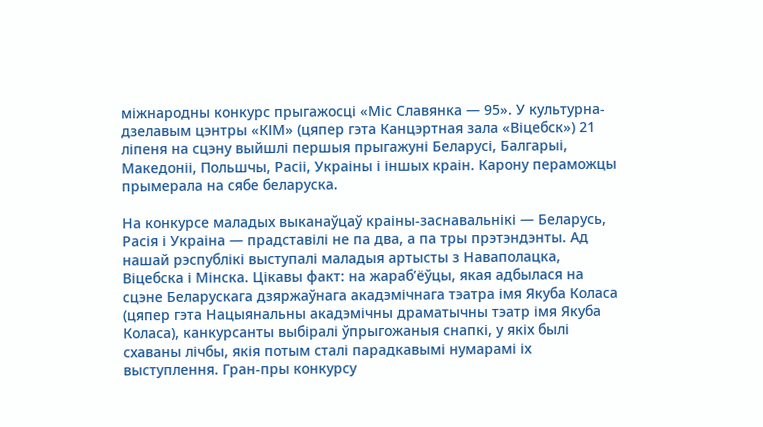міжнародны конкурс прыгажосці «Міс Славянка — 95». У культурна-дзелавым цэнтры «КІМ» (цяпер гэта Канцэртная зала «Віцебск») 21 ліпеня на сцэну выйшлі першыя прыгажуні Беларусі, Балгарыі, Македоніі, Польшчы, Расіі, Украіны і іншых краін. Карону пераможцы прымерала на сябе беларуска.

На конкурсе маладых выканаўцаў краіны-заснавальнікі — Беларусь, Расія і Украіна — прадставілі не па два, а па тры прэтэндэнты. Ад нашай рэспублікі выступалі маладыя артысты з Наваполацка, Віцебска і Мінска. Цікавы факт: на жараб’ёўцы, якая адбылася на сцэне Беларускага дзяржаўнага акадэмічнага тэатра імя Якуба Коласа (цяпер гэта Нацыянальны акадэмічны драматычны тэатр імя Якуба Коласа), канкурсанты выбіралі ўпрыгожаныя снапкі, у якіх былі схаваны лічбы, якія потым сталі парадкавымі нумарамі іх выступлення. Гран-пры конкурсу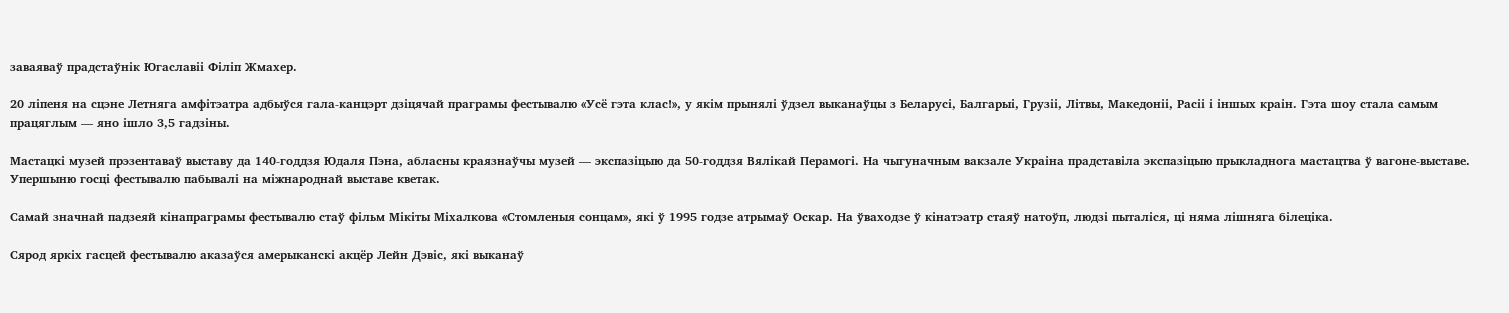заваяваў прадстаўнік Югаславіі Філіп Жмахер.

20 ліпеня на сцэне Летняга амфітэатра адбыўся гала-канцэрт дзіцячай праграмы фестывалю «Усё гэта клас!», у якім прынялі ўдзел выканаўцы з Беларусі, Балгарыі, Грузіі, Літвы, Македоніі, Расіі і іншых краін. Гэта шоу стала самым працяглым — яно ішло 3,5 гадзіны.

Мастацкі музей прэзентаваў выставу да 140-годдзя Юдаля Пэна, абласны краязнаўчы музей — экспазіцыю да 50-годдзя Вялікай Перамогі. На чыгуначным вакзале Украіна прадставіла экспазіцыю прыкладнога мастацтва ў вагоне-выставе. Упершыню госці фестывалю пабывалі на міжнароднай выставе кветак.

Самай значнай падзеяй кінапраграмы фестывалю стаў фільм Мікіты Міхалкова «Стомленыя сонцам», які ў 1995 годзе атрымаў Оскар. На ўваходзе ў кінатэатр стаяў натоўп, людзі пыталіся, ці няма лішняга білеціка.

Сярод яркіх гасцей фестывалю аказаўся амерыканскі акцёр Лейн Дэвіс, які выканаў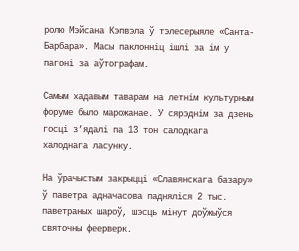ролю Мэйсана Кэпвэла ў тэлесерыяле «Санта-Барбара». Масы паклонніц ішлі за ім у пагоні за аўтографам.

Самым хадавым таварам на летнім культурным форуме было марожанае. У сярэднім за дзень госці з’ядалі па 13 тон салодкага халоднага ласунку.

На ўрачыстым закрыцці «Славянскага базару» ў паветра адначасова падняліся 2 тыс. паветраных шароў, шэсць мінут доўжыўся святочны феерверк.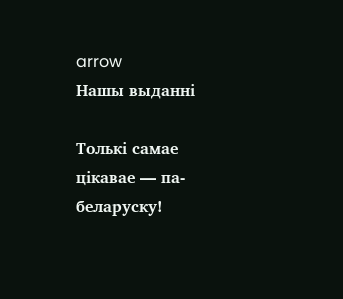arrow
Нашы выданні

Толькі самае цікавае — па-беларуску!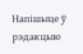Напішыце ў рэдакцыю